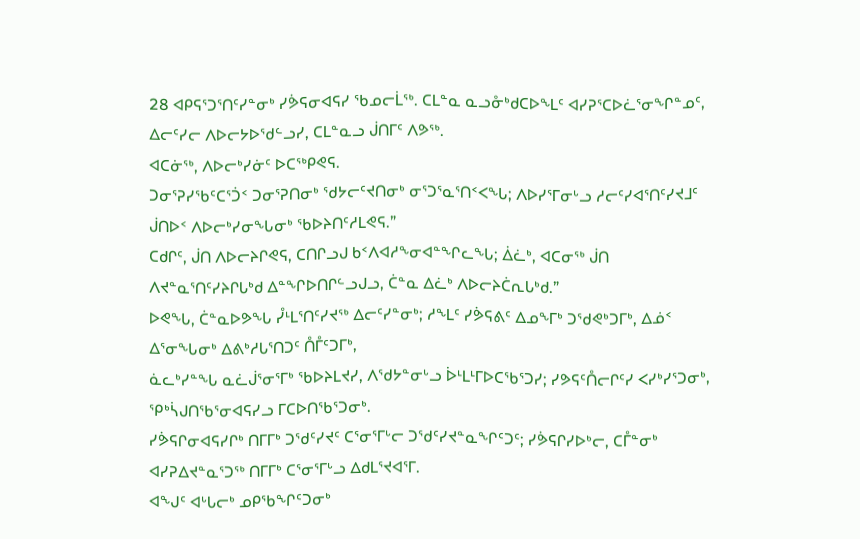28 ᐊᑭᕋᕐᑐᕐᑎᑦᓯᓐᓂᒃ ᓯᕘᕋᓂᐊᕋᓯ ᖃᓄᓕᒫᖅ. ᑕᒪᓐᓇ ᓇᓗᓁᒃᑯᑕᐅᖕᒪᑦ ᐊᓯᕈᕐᑕᐅᓛᕐᓂᖏᓐᓄᑦ, ᐃᓕᑦᓯᓕ ᐱᐅᓕᔭᐅᖁᓪᓗᓯ, ᑕᒪᓐᓇᓗ ᒎᑎᒥᑦ ᐱᕗᖅ.
ᐊᑕᓃᖅ, ᐱᐅᓕᒃᓯᓃᑦ ᐅᑕᖅᑭᕙᕋ.
ᑐᓂᕐᕈᓯᖃᑦᑕᕐᑑᑉ ᑐᓂᕐᕈᑎᓂᒃ ᖁᔭᓕᑦᔪᑎᓂᒃ ᓂᕐᑐᕐᓇᕐᑎᑉᐸᖓ; ᐱᐅᓯᕐᒥᓂᒡᓗ ᓱᓕᑦᓯᐊᕐᑎᑦᓯᔪᒧᑦ ᒎᑎᐅᑉ ᐱᐅᓕᒃᓯᓂᖓᓂᒃ ᖃᐅᔨᑎᑦᓱᒪᕙᕋ.”
ᑕᑯᒋᑦ, ᒎᑎ ᐱᐅᓕᔨᒋᕙᕋ, ᑕᑎᒋᓗᒍ ᑲᑉᐱᐊᓱᖕᓂᐊᓐᖏᓚᖓ; ᐄᓛᒃ, ᐊᑕᓂᖅ ᒎᑎ ᐱᔪᓐᓇᕐᑎᑦᓯᔨᒋᒐᒃᑯ ᐃᓐᖏᐅᑎᒋᓪᓗᒍᓗ, ᑖᓐᓇ ᐃᓛᒃ ᐱᐅᓕᔨᑖᕆᒐᒃᑯ.”
ᐅᕙᖓ, ᑖᓐᓇᐅᕗᖓ ᓮᒻᒪᕐᑎᑦᓯᔪᖅ ᐃᓕᑦᓯᓐᓂᒃ; ᓱᖕᒪᑦ ᓯᕘᕋᕕᑦ ᐃᓄᖕᒥᒃ ᑐᖁᕙᒃᑐᒥᒃ, ᐃᓅᑉ ᐃᕐᓂᖓᓂᒃ ᐃᕕᒃᓱᒐᕐᑎᑐᑦ ᑍᒤᑦᑐᒥᒃ,
ᓈᓚᒃᓯᓐᖓ ᓇᓛᒎᕐᓂᕐᒥᒃ ᖃᐅᔨᒪᔪᓯ, ᐱᖁᔭᓐᓂᒡᓗ ᐆᒻᒪᒻᒥᐅᑕᖃᕐᑐᓯ; ᓯᕗᕋᑦᑍᓕᒋᑦᓯ ᐸᓯᒃᓯᕐᑐᓂᒃ, ᕿᒃᓵᒍᑎᖃᕐᓂᐊᕋᓯᓗ ᒥᑕᐅᑎᖃᕐᑐᓂᒃ.
ᓯᕘᕋᒋᓂᐊᕋᓯᒋᒃ ᑎᒥᒥᒃ ᑐᖁᑦᓯᔪᑦ ᑕᕐᓂᕐᒥᒡᓕ ᑐᖁᑦᓯᔪᓐᓇᖏᑦᑐᑦ; ᓯᕘᕋᒋᓯᐅᒃᓕ, ᑕᒤᓐᓂᒃ ᐊᓯᕈᐃᔪᓐᓇᕐᑐᖅ ᑎᒥᒥᒃ ᑕᕐᓂᕐᒥᒡᓗ ᐃᑯᒪᕐᔪᐊᕐᒥ.
ᐊᖑᑦ ᐊᒡᒐᓕᒃ ᓄᑭᖃᖏᑦᑐᓂᒃ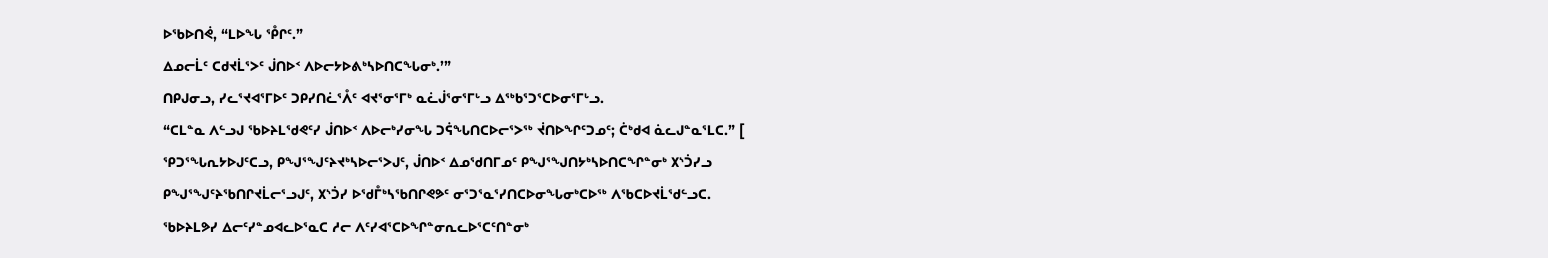ᐅᖃᐅᑎᕚ, “ᒪᐅᖓ ᕾᒋᑦ.”
ᐃᓄᓕᒫᑦ ᑕᑯᔪᒫᕐᐳᑦ ᒎᑎᐅᑉ ᐱᐅᓕᔭᐅᕕᒃᓴᐅᑎᑕᖓᓂᒃ.’”
ᑎᑭᒍᓂᓗ, ᓯᓚᕐᔪᐊᕐᒥᐅᑦ ᑐᑭᓯᑎᓛᕐᐰᑦ ᐊᔪᕐᓂᕐᒥᒃ ᓇᓛᒎᕐᓂᕐᒥᒡᓗ ᐃᖅᑲᕐᑐᕐᑕᐅᓂᕐᒥᒡᓗ.
“ᑕᒪᓐᓇ ᐱᓪᓗᒍ ᖃᐅᔨᒪᖁᕙᑦᓯ ᒎᑎᐅᑉ ᐱᐅᓕᒃᓯᓂᖓ ᑐᕌᖓᑎᑕᐅᓕᕐᐳᖅ ᔫᑎᐅᖏᑦᑐᓄᑦ; ᑖᒃᑯᐊ ᓈᓚᒍᓐᓇᕐᒪᑕ.” [
ᕿᑐᕐᖓᕆᔭᐅᒍᑦᑕᓗ, ᑭᖑᕐᖑᑦᔨᔪᒃᓴᐅᓕᕐᐳᒍᑦ, ᒎᑎᐅᑉ ᐃᓄᖁᑎᒥᓄᑦ ᑭᖑᕐᖑᑎᔭᒃᓴᐅᑎᑕᖏᓐᓂᒃ ᙭ᔅᑑᓯᓗ ᑭᖑᕐᖑᑦᔨᖃᑎᒋᔪᒫᓕᕐᓗᒍᑦ, ᙭ᔅᑑᓯ ᐅᖁᒤᒃᓴᖃᑎᒋᕙᕗᑦ ᓂᕐᑐᕐᓇᕐᓯᑎᑕᐅᓂᖓᓂᒃᑕᐅᖅ ᐱᖃᑕᐅᔪᒫᖁᓪᓗᑕ.
ᖃᐅᔨᒪᕗᓯ ᐃᓕᑦᓯᓐᓄᐊᓚᐅᕐᓇᑕ ᓱᓕ ᐱᑦᓯᐊᕐᑕᐅᖏᓐᓂᕆᓚᐅᕐᑕᑦᑎᓐᓂᒃ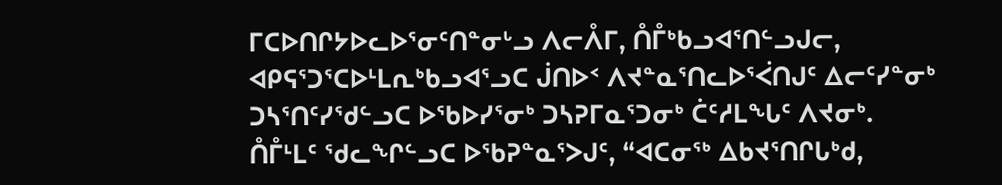ᒥᑕᐅᑎᒋᔭᐅᓚᐅᕐᓂᑦᑎᓐᓂᒡᓗ ᐱᓕᐰᒥ, ᑍᒤᒃᑲᓗᐊᕐᑎᓪᓗᒍᓕ, ᐊᑭᕋᕐᑐᕐᑕᐅᒻᒪᕆᒃᑲᓗᐊᕐᓗᑕ ᒎᑎᐅᑉ ᐱᔪᓐᓇᕐᑎᓚᐅᕐᐹᑎᒍᑦ ᐃᓕᑦᓯᓐᓂᒃ ᑐᓴᕐᑎᑦᓯᖁᓪᓗᑕ ᐅᖃᐅᓯᕐᓂᒃ ᑐᓴᕈᒥᓇᕐᑐᓂᒃ ᑖᑦᓱᒪᖓᑦ ᐱᔪᓂᒃ.
ᑍᒤᒻᒪᑦ ᖁᓚᖏᓪᓗᑕ ᐅᖃᕈᓐᓇᕐᐳᒍᑦ, “ᐊᑕᓂᖅ ᐃᑲᔪᕐᑎᒋᒐᒃᑯ,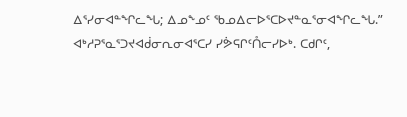ᐃᕐᓯᓂᐊᓐᖏᓚᖓ; ᐃᓄᖕᓄᑦ ᖃᓄᐃᓕᐅᕐᑕᐅᔪᓐᓇᕐᓂᐊᖏᓚᖓ.”
ᐊᒃᓱᕈᕐᓇᕐᑐᔪᐊᑰᓂᕆᓂᐊᕐᑕᓯ ᓯᕘᕋᒋᑦᑍᓕᓯᐅᒃ. ᑕᑯᒋᑦ,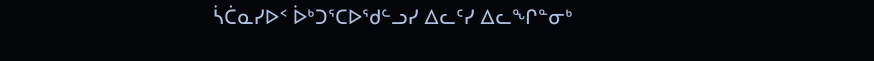ᓵᑖᓇᓯᐅᑉ ᐆᒃᑐᕐᑕᐅᖁᓪᓗᓯ ᐃᓚᑦᓯ ᐃᓚᖏᓐᓂᒃ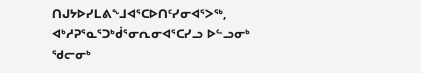ᑎᒍᔭᐅᓯᒪᕕᖕᒧᐊᕐᑕᐅᑎᑦᓯᓂᐊᕐᐳᖅ, ᐊᒃᓱᕈᕐᓇᕐᑐᒃᑰᕐᓂᕆᓂᐊᕐᑕᓯᓗ ᐅᓪᓗᓂᒃ ᖁᓕᓂᒃ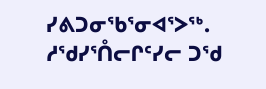ᓯᕕᑐᓂᖃᕐᓂᐊᕐᐳᖅ. ᓱᖁᓯᕐᑍᓕᒋᑦᓯᓕ ᑐᖁ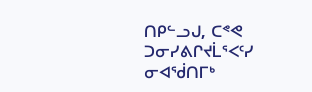ᑎᑭᓪᓗᒍ, ᑕᕝᕙ ᑐᓂᓯᕕᒋᔪᒫᕐᐸᑦᓯ ᓂᐊᖂᑎᒥᒃ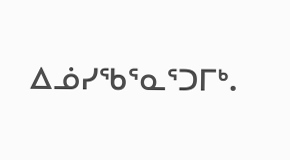ᐃᓅᓯᖃᕐᓇᕐᑐᒥᒃ.